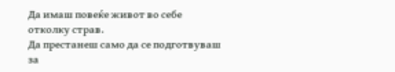Да имаш повеќе живот во себе отколку страв.
Да престанеш само да се подготвуваш за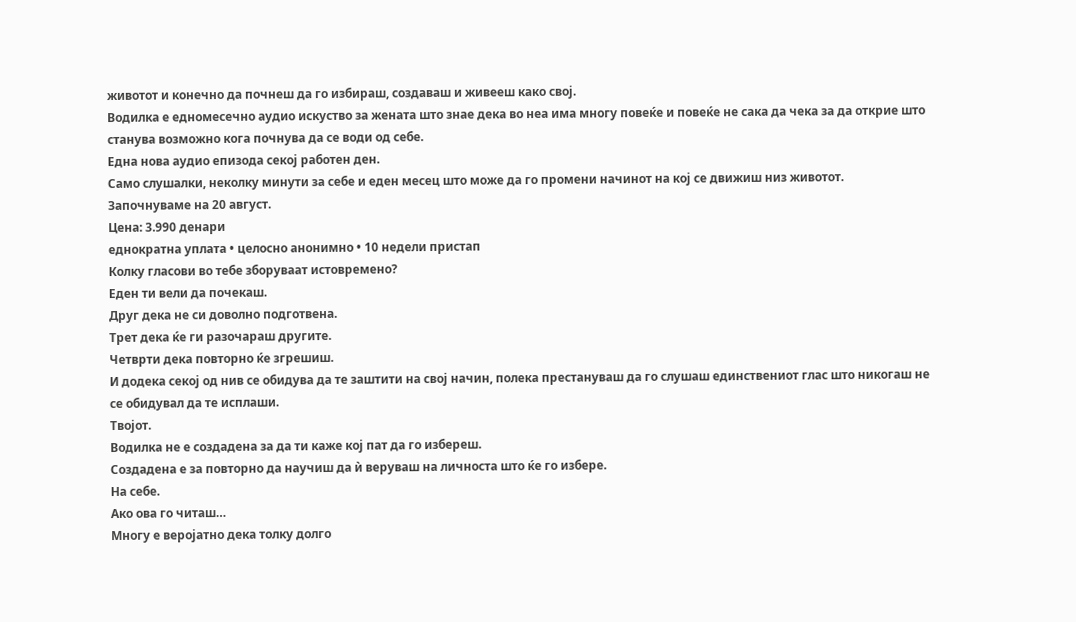животот и конечно да почнеш да го избираш, создаваш и живееш како свој.
Водилка е едномесечно аудио искуство за жената што знае дека во неа има многу повеќе и повеќе не сака да чека за да открие што станува возможно кога почнува да се води од себе.
Една нова аудио епизода секој работен ден.
Само слушалки, неколку минути за себе и еден месец што може да го промени начинот на кој се движиш низ животот.
Започнуваме на 20 август.
Цена: 3.990 денари
еднократна уплата • целосно анонимно • 10 недели пристап
Колку гласови во тебе зборуваат истовремено?
Еден ти вели да почекаш.
Друг дека не си доволно подготвена.
Трет дека ќе ги разочараш другите.
Четврти дека повторно ќе згрешиш.
И додека секој од нив се обидува да те заштити на свој начин, полека престануваш да го слушаш единствениот глас што никогаш не се обидувал да те исплаши.
Твојот.
Водилка не е создадена за да ти каже кој пат да го избереш.
Создадена е за повторно да научиш да ѝ веруваш на личноста што ќе го избере.
На себе.
Ако ова го читаш…
Многу е веројатно дека толку долго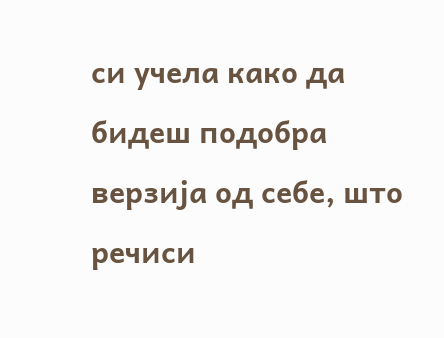си учела како да бидеш подобра верзија од себе, што речиси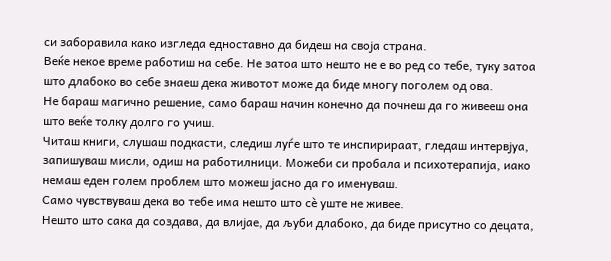си заборавила како изгледа едноставно да бидеш на своја страна.
Веќе некое време работиш на себе. Не затоа што нешто не е во ред со тебе, туку затоа што длабоко во себе знаеш дека животот може да биде многу поголем од ова.
Не бараш магично решение, само бараш начин конечно да почнеш да го живееш она што веќе толку долго го учиш.
Читаш книги, слушаш подкасти, следиш луѓе што те инспирираат, гледаш интервјуа, запишуваш мисли, одиш на работилници. Можеби си пробала и психотерапија, иако немаш еден голем проблем што можеш јасно да го именуваш.
Само чувствуваш дека во тебе има нешто што сè уште не живее.
Нешто што сака да создава, да влијае, да љуби длабоко, да биде присутно со децата,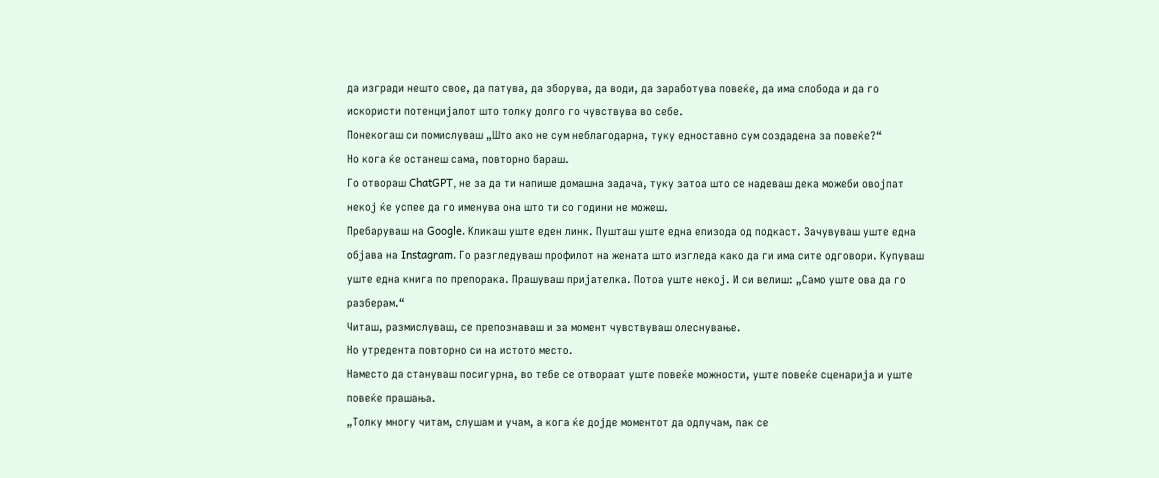да изгради нешто свое, да патува, да зборува, да води, да заработува повеќе, да има слобода и да го искористи потенцијалот што толку долго го чувствува во себе.
Понекогаш си помислуваш „Што ако не сум неблагодарна, туку едноставно сум создадена за повеќе?“
Но кога ќе останеш сама, повторно бараш.
Го отвораш ChatGPT, не за да ти напише домашна задача, туку затоа што се надеваш дека можеби овојпат некој ќе успее да го именува она што ти со години не можеш.
Пребаруваш на Google. Кликаш уште еден линк. Пушташ уште една епизода од подкаст. Зачувуваш уште една објава на Instagram. Го разгледуваш профилот на жената што изгледа како да ги има сите одговори. Купуваш уште една книга по препорака. Прашуваш пријателка. Потоа уште некој. И си велиш: „Само уште ова да го разберам.“
Читаш, размислуваш, се препознаваш и за момент чувствуваш олеснување.
Но утредента повторно си на истото место.
Наместо да стануваш посигурна, во тебе се отвораат уште повеќе можности, уште повеќе сценарија и уште повеќе прашања.
„Толку многу читам, слушам и учам, а кога ќе дојде моментот да одлучам, пак се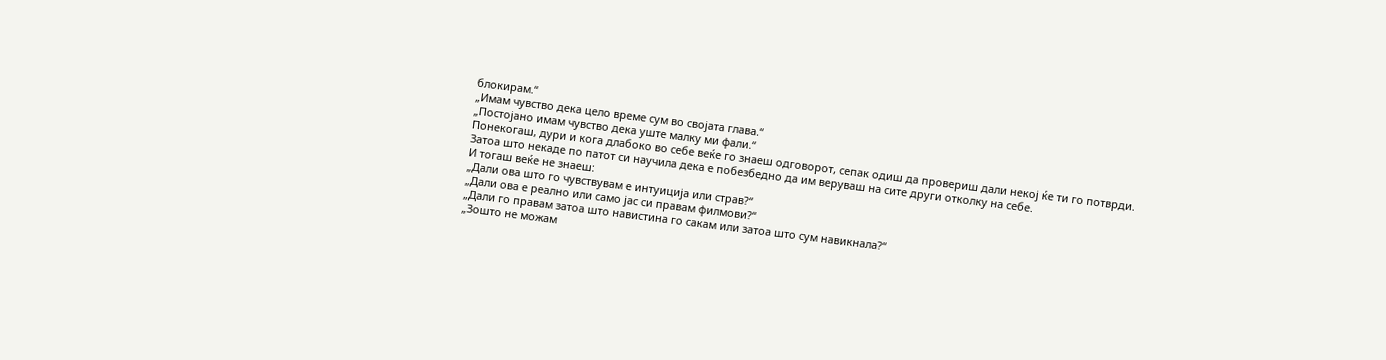блокирам.“
„Имам чувство дека цело време сум во својата глава.“
„Постојано имам чувство дека уште малку ми фали.“
Понекогаш, дури и кога длабоко во себе веќе го знаеш одговорот, сепак одиш да провериш дали некој ќе ти го потврди.
Затоа што некаде по патот си научила дека е побезбедно да им веруваш на сите други отколку на себе.
И тогаш веќе не знаеш:
„Дали ова што го чувствувам е интуиција или страв?“
„Дали ова е реално или само јас си правам филмови?“
„Дали го правам затоа што навистина го сакам или затоа што сум навикнала?“
„Зошто не можам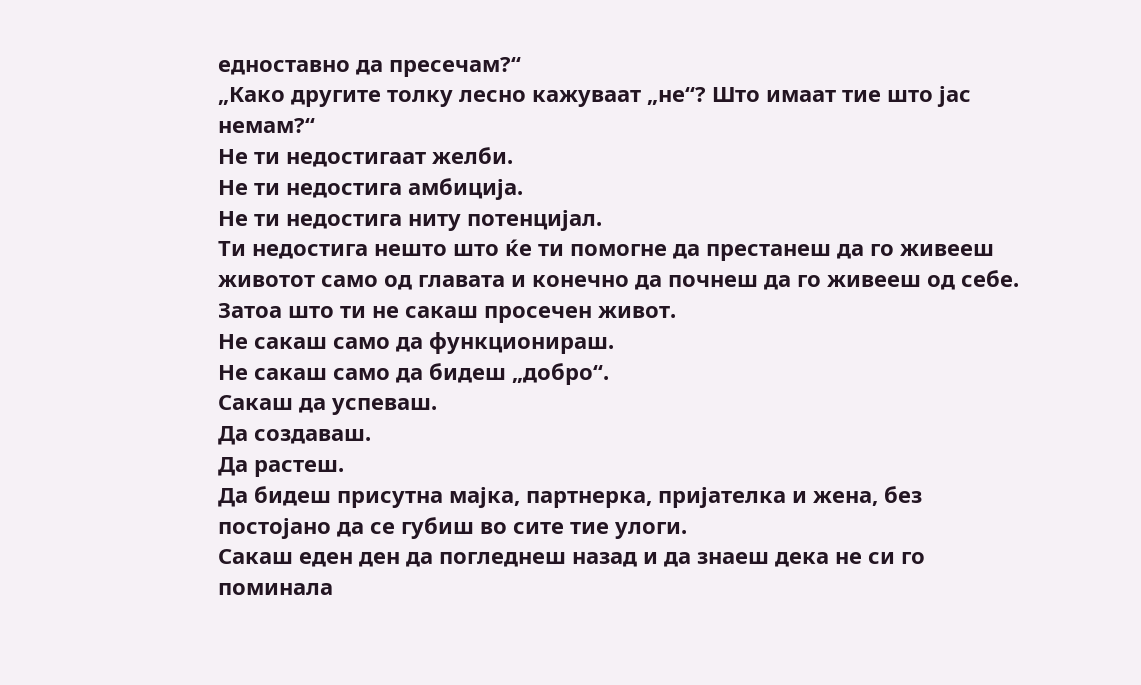едноставно да пресечам?“
„Како другите толку лесно кажуваат „не“? Што имаат тие што јас немам?“
Не ти недостигаат желби.
Не ти недостига амбиција.
Не ти недостига ниту потенцијал.
Ти недостига нешто што ќе ти помогне да престанеш да го живееш животот само од главата и конечно да почнеш да го живееш од себе.
Затоа што ти не сакаш просечен живот.
Не сакаш само да функционираш.
Не сакаш само да бидеш „добро“.
Сакаш да успеваш.
Да создаваш.
Да растеш.
Да бидеш присутна мајка, партнерка, пријателка и жена, без постојано да се губиш во сите тие улоги.
Сакаш еден ден да погледнеш назад и да знаеш дека не си го поминала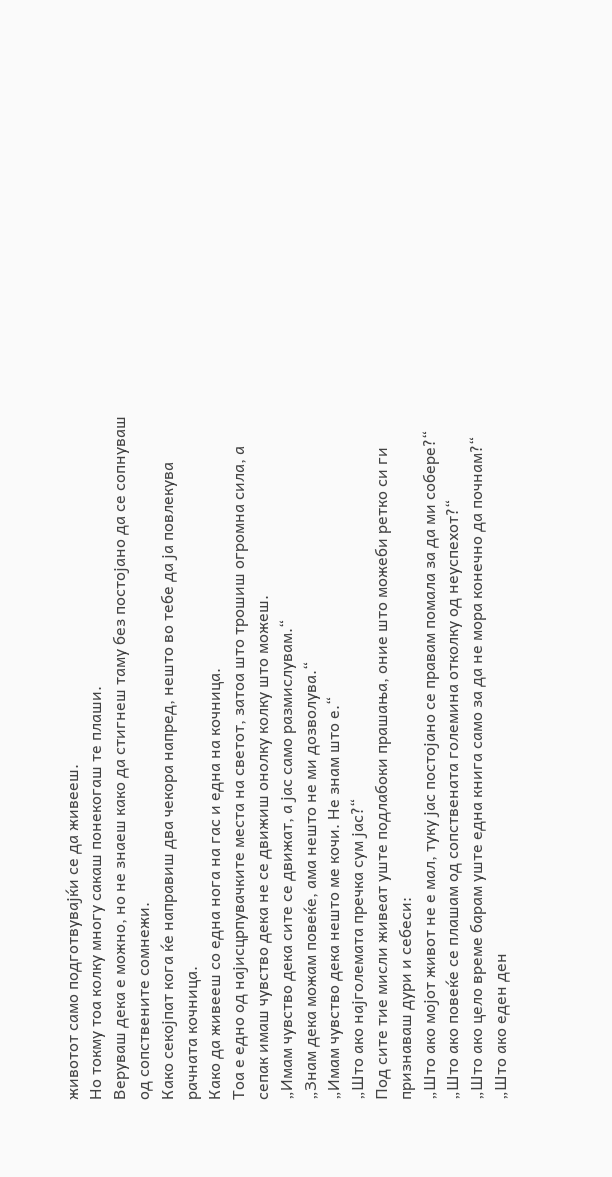животот само подготвувајќи се да живееш.
Но токму тоа колку многу сакаш понекогаш те плаши.
Веруваш дека е можно, но не знаеш како да стигнеш таму без постојано да се сопнуваш од сопствените сомнежи.
Како секојпат кога ќе направиш два чекора напред, нешто во тебе да ја повлекува рачната кочница.
Како да живееш со една нога на гас и една на кочница.
Тоа е едно од најисцрпувачките места на светот, затоа што трошиш огромна сила, а сепак имаш чувство дека не се движиш онолку колку што можеш.
„Имам чувство дека сите се движат, а јас само размислувам.“
„Знам дека можам повеќе, ама нешто не ми дозволува.“
„Имам чувство дека нешто ме кочи. Не знам што е.“
„Што ако најголемата пречка сум јас?“
Под сите тие мисли живеат уште подлабоки прашања, оние што можеби ретко си ги признаваш дури и себеси:
„Што ако мојот живот не е мал, туку јас постојано се правам помала за да ми собере?“
„Што ако повеќе се плашам од сопствената големина отколку од неуспехот?“
„Што ако цело време барам уште една книга само за да не мора конечно да почнам?“
„Што ако еден ден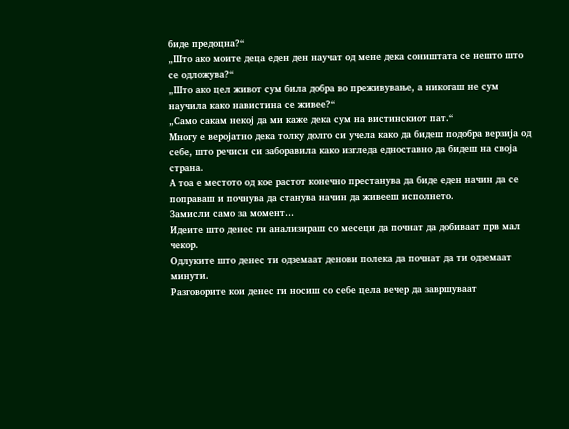биде предоцна?“
„Што ако моите деца еден ден научат од мене дека соништата се нешто што се одложува?“
„Што ако цел живот сум била добра во преживување, а никогаш не сум научила како навистина се живее?“
„Само сакам некој да ми каже дека сум на вистинскиот пат.“
Многу е веројатно дека толку долго си учела како да бидеш подобра верзија од себе, што речиси си заборавила како изгледа едноставно да бидеш на своја страна.
А тоа е местото од кое растот конечно престанува да биде еден начин да се поправаш и почнува да станува начин да живееш исполнето.
Замисли само за момент…
Идеите што денес ги анализираш со месеци да почнат да добиваат прв мал чекор.
Одлуките што денес ти одземаат денови полека да почнат да ти одземаат минути.
Разговорите кои денес ги носиш со себе цела вечер да завршуваат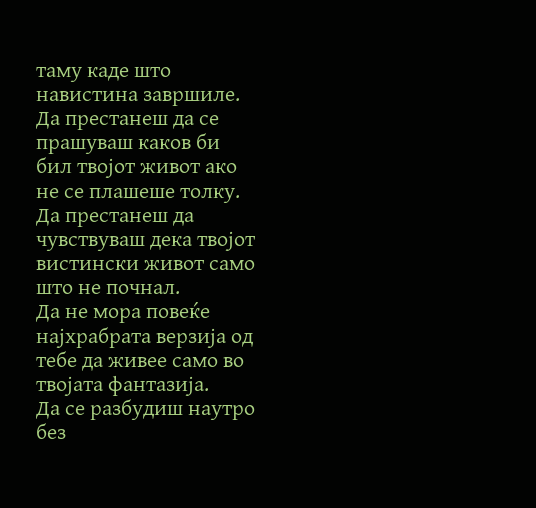таму каде што навистина завршиле.
Да престанеш да се прашуваш каков би бил твојот живот ако не се плашеше толку.
Да престанеш да чувствуваш дека твојот вистински живот само што не почнал.
Да не мора повеќе најхрабрата верзија од тебе да живее само во твојата фантазија.
Да се разбудиш наутро без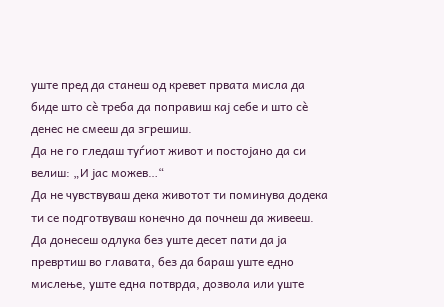уште пред да станеш од кревет првата мисла да биде што сè треба да поправиш кај себе и што сè денес не смееш да згрешиш.
Да не го гледаш туѓиот живот и постојано да си велиш: „И јас можев…“
Да не чувствуваш дека животот ти поминува додека ти се подготвуваш конечно да почнеш да живееш.
Да донесеш одлука без уште десет пати да ја превртиш во главата, без да бараш уште едно мислење, уште една потврда, дозвола или уште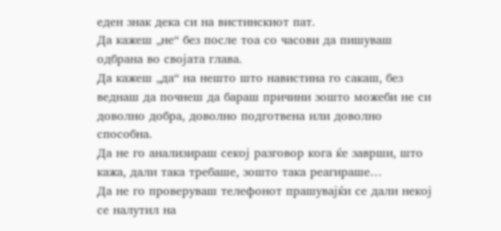еден знак дека си на вистинскиот пат.
Да кажеш „не“ без после тоа со часови да пишуваш одбрана во својата глава.
Да кажеш „да“ на нешто што навистина го сакаш, без веднаш да почнеш да бараш причини зошто можеби не си доволно добра, доволно подготвена или доволно способна.
Да не го анализираш секој разговор кога ќе заврши, што кажа, дали така требаше, зошто така реагираше…
Да не го проверуваш телефонот прашувајќи се дали некој се налутил на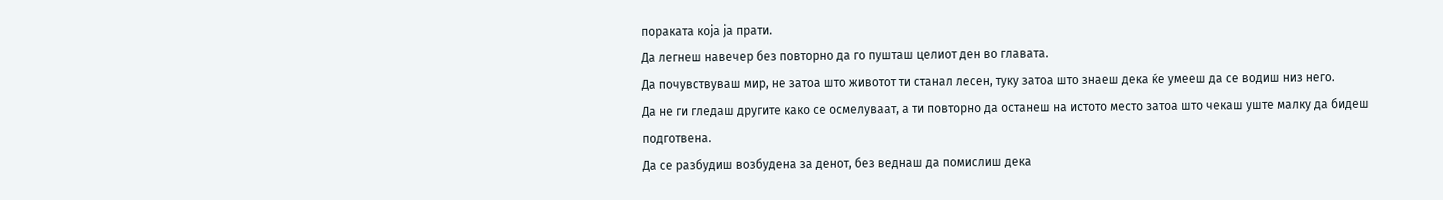пораката која ја прати.
Да легнеш навечер без повторно да го пушташ целиот ден во главата.
Да почувствуваш мир, не затоа што животот ти станал лесен, туку затоа што знаеш дека ќе умееш да се водиш низ него.
Да не ги гледаш другите како се осмелуваат, а ти повторно да останеш на истото место затоа што чекаш уште малку да бидеш подготвена.
Да се разбудиш возбудена за денот, без веднаш да помислиш дека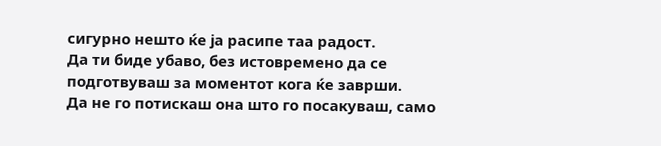сигурно нешто ќе ја расипе таа радост.
Да ти биде убаво, без истовремено да се подготвуваш за моментот кога ќе заврши.
Да не го потискаш она што го посакуваш, само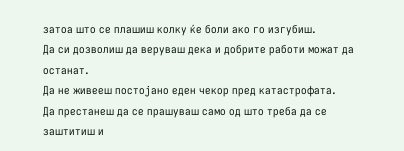затоа што се плашиш колку ќе боли ако го изгубиш.
Да си дозволиш да веруваш дека и добрите работи можат да останат.
Да не живееш постојано еден чекор пред катастрофата.
Да престанеш да се прашуваш само од што треба да се заштитиш и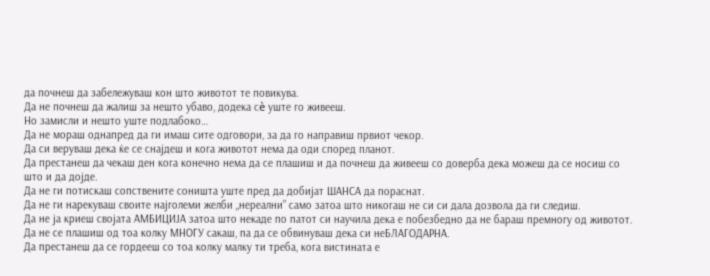да почнеш да забележуваш кон што животот те повикува.
Да не почнеш да жалиш за нешто убаво, додека сè уште го живееш.
Но замисли и нешто уште подлабоко…
Да не мораш однапред да ги имаш сите одговори, за да го направиш првиот чекор.
Да си веруваш дека ќе се снајдеш и кога животот нема да оди според планот.
Да престанеш да чекаш ден кога конечно нема да се плашиш и да почнеш да живееш со доверба дека можеш да се носиш со што и да дојде.
Да не ги потискаш сопствените соништа уште пред да добијат ШАНСА да пораснат.
Да не ги нарекуваш своите најголеми желби „нереални” само затоа што никогаш не си си дала дозвола да ги следиш.
Да не ја криеш својата АМБИЦИЈА затоа што некаде по патот си научила дека е побезбедно да не бараш премногу од животот.
Да не се плашиш од тоа колку МНОГУ сакаш, па да се обвинуваш дека си неБЛАГОДАРНА.
Да престанеш да се гордееш со тоа колку малку ти треба, кога вистината е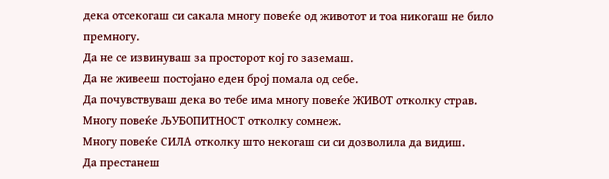дека отсекогаш си сакала многу повеќе од животот и тоа никогаш не било премногу.
Да не се извинуваш за просторот кој го заземаш.
Да не живееш постојано еден број помала од себе.
Да почувствуваш дека во тебе има многу повеќе ЖИВОТ отколку страв.
Многу повеќе ЉУБОПИТНОСТ отколку сомнеж.
Многу повеќе СИЛА отколку што некогаш си си дозволила да видиш.
Да престанеш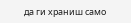да ги храниш само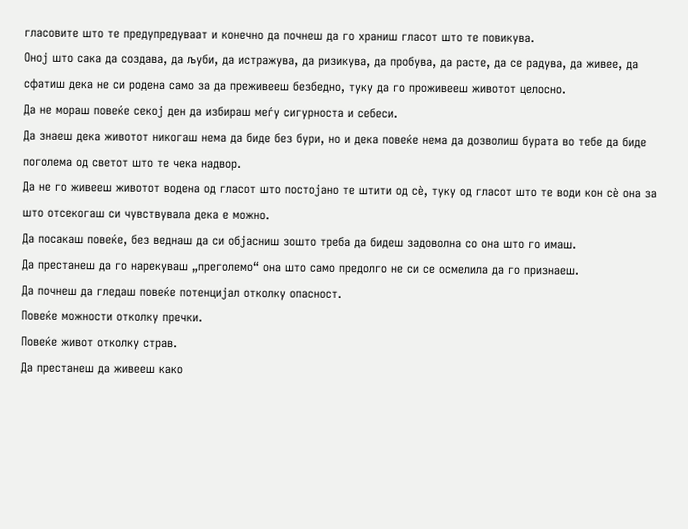гласовите што те предупредуваат и конечно да почнеш да го храниш гласот што те повикува.
Оној што сака да создава, да љуби, да истражува, да ризикува, да пробува, да расте, да се радува, да живее, да сфатиш дека не си родена само за да преживееш безбедно, туку да го проживееш животот целосно.
Да не мораш повеќе секој ден да избираш меѓу сигурноста и себеси.
Да знаеш дека животот никогаш нема да биде без бури, но и дека повеќе нема да дозволиш бурата во тебе да биде поголема од светот што те чека надвор.
Да не го живееш животот водена од гласот што постојано те штити од сè, туку од гласот што те води кон сè она за што отсекогаш си чувствувала дека е можно.
Да посакаш повеќе, без веднаш да си објасниш зошто треба да бидеш задоволна со она што го имаш.
Да престанеш да го нарекуваш „преголемо“ она што само предолго не си се осмелила да го признаеш.
Да почнеш да гледаш повеќе потенцијал отколку опасност.
Повеќе можности отколку пречки.
Повеќе живот отколку страв.
Да престанеш да живееш како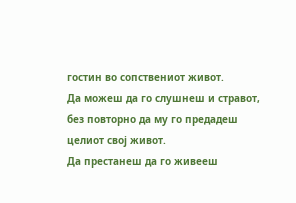гостин во сопствениот живот.
Да можеш да го слушнеш и стравот, без повторно да му го предадеш целиот свој живот.
Да престанеш да го живееш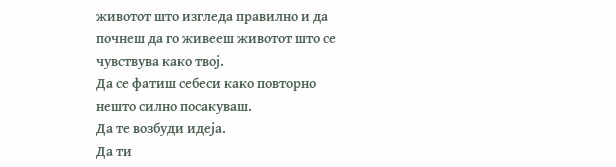животот што изгледа правилно и да почнеш да го живееш животот што се чувствува како твој.
Да се фатиш себеси како повторно нешто силно посакуваш.
Да те возбуди идеја.
Да ти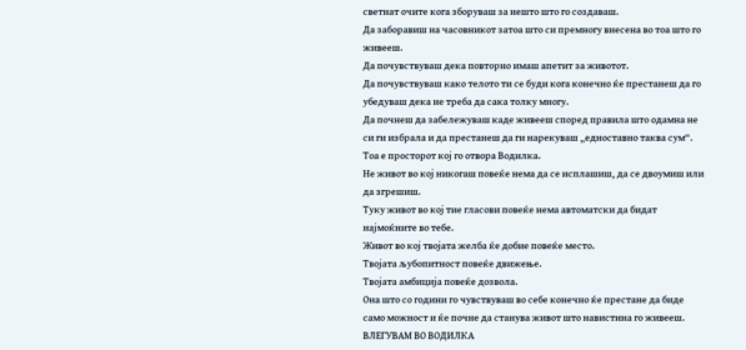светнат очите кога зборуваш за нешто што го создаваш.
Да заборавиш на часовникот затоа што си премногу внесена во тоа што го живееш.
Да почувствуваш дека повторно имаш апетит за животот.
Да почувствуваш како телото ти се буди кога конечно ќе престанеш да го убедуваш дека не треба да сака толку многу.
Да почнеш да забележуваш каде живееш според правила што одамна не си ги избрала и да престанеш да ги нарекуваш „едноставно таква сум“.
Тоа е просторот кој го отвора Водилка.
Не живот во кој никогаш повеќе нема да се исплашиш, да се двоумиш или да згрешиш.
Туку живот во кој тие гласови повеќе нема автоматски да бидат најмоќните во тебе.
Живот во кој твојата желба ќе добие повеќе место.
Твојата љубопитност повеќе движење.
Твојата амбиција повеќе дозвола.
Она што со години го чувствуваш во себе конечно ќе престане да биде само можност и ќе почне да станува живот што навистина го живееш.
ВЛЕГУВАМ ВО ВОДИЛКА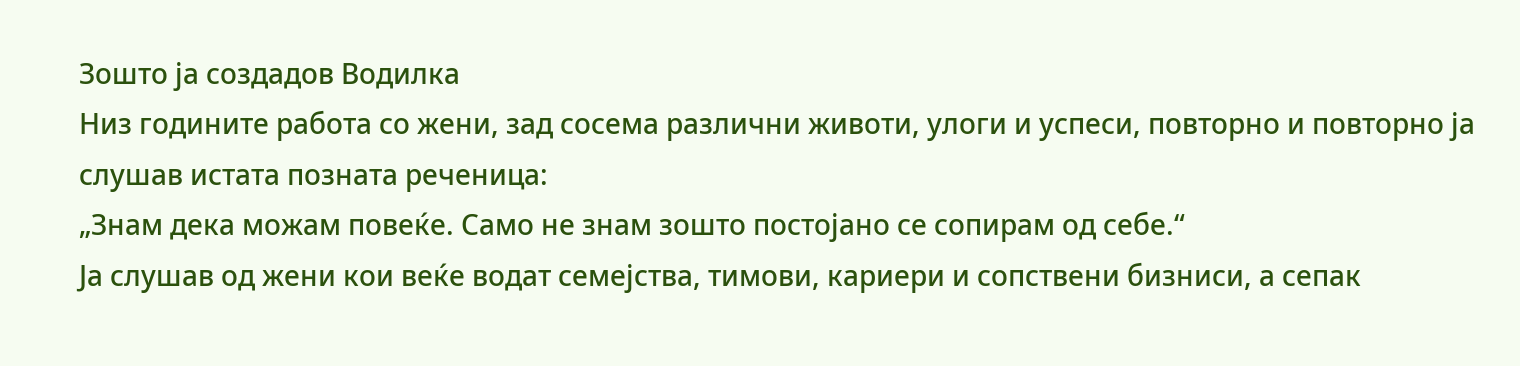Зошто ја создадов Водилка
Низ годините работа со жени, зад сосема различни животи, улоги и успеси, повторно и повторно ја слушав истата позната реченица:
„Знам дека можам повеќе. Само не знам зошто постојано се сопирам од себе.“
Ја слушав од жени кои веќе водат семејства, тимови, кариери и сопствени бизниси, а сепак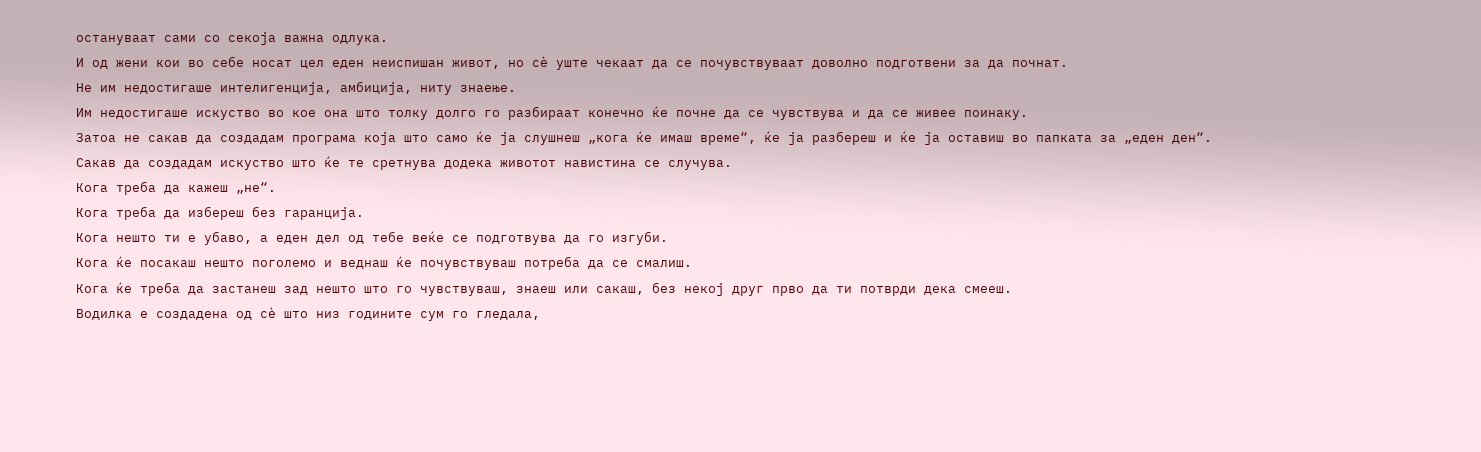остануваат сами со секоја важна одлука.
И од жени кои во себе носат цел еден неиспишан живот, но сè уште чекаат да се почувствуваат доволно подготвени за да почнат.
Не им недостигаше интелигенција, амбиција, ниту знаење.
Им недостигаше искуство во кое она што толку долго го разбираат конечно ќе почне да се чувствува и да се живее поинаку.
Затоа не сакав да создадам програма која што само ќе ја слушнеш „кога ќе имаш време“, ќе ја разбереш и ќе ја оставиш во папката за „еден ден“.
Сакав да создадам искуство што ќе те сретнува додека животот навистина се случува.
Кога треба да кажеш „не“.
Кога треба да избереш без гаранција.
Кога нешто ти е убаво, а еден дел од тебе веќе се подготвува да го изгуби.
Кога ќе посакаш нешто поголемо и веднаш ќе почувствуваш потреба да се смалиш.
Кога ќе треба да застанеш зад нешто што го чувствуваш, знаеш или сакаш, без некој друг прво да ти потврди дека смееш.
Водилка е создадена од сè што низ годините сум го гледала,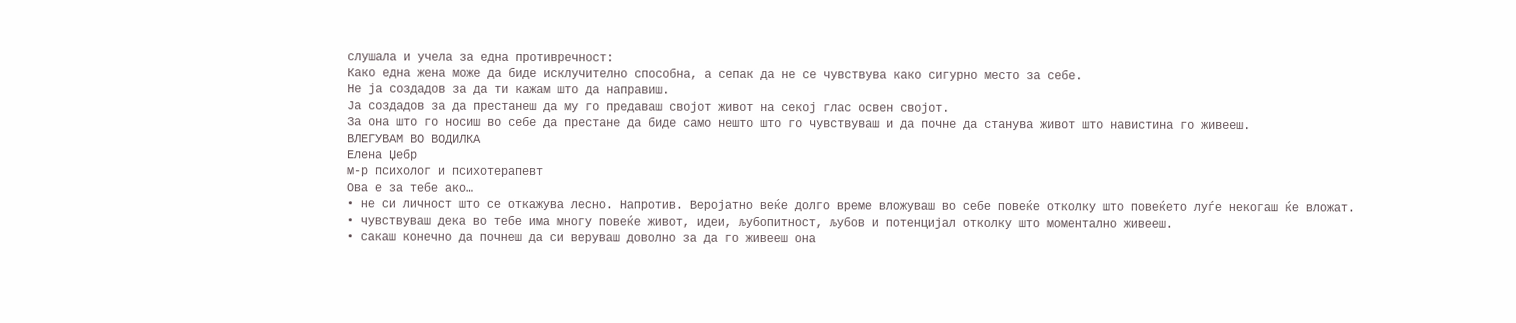слушала и учела за една противречност:
Како една жена може да биде исклучително способна, а сепак да не се чувствува како сигурно место за себе.
Не ја создадов за да ти кажам што да направиш.
Ја создадов за да престанеш да му го предаваш својот живот на секој глас освен својот.
За она што го носиш во себе да престане да биде само нешто што го чувствуваш и да почне да станува живот што навистина го живееш.
ВЛЕГУВАМ ВО ВОДИЛКА
Елена Џебр
м-р психолог и психотерапевт
Ова е за тебе ако…
• не си личност што се откажува лесно. Напротив. Веројатно веќе долго време вложуваш во себе повеќе отколку што повеќето луѓе некогаш ќе вложат.
• чувствуваш дека во тебе има многу повеќе живот, идеи, љубопитност, љубов и потенцијал отколку што моментално живееш.
• сакаш конечно да почнеш да си веруваш доволно за да го живееш она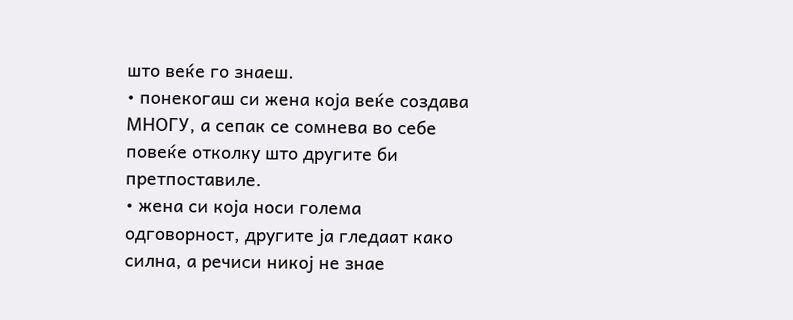што веќе го знаеш.
• понекогаш си жена која веќе создава МНОГУ, а сепак се сомнева во себе повеќе отколку што другите би претпоставиле.
• жена си која носи голема одговорност, другите ја гледаат како силна, а речиси никој не знае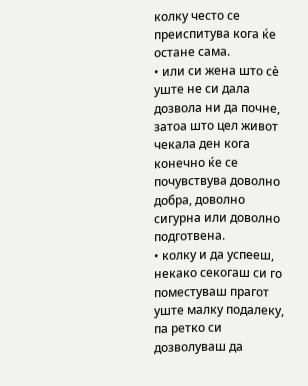колку често се преиспитува кога ќе остане сама.
• или си жена што сè уште не си дала дозвола ни да почне, затоа што цел живот чекала ден кога конечно ќе се почувствува доволно добра, доволно сигурна или доволно подготвена.
• колку и да успееш, некако секогаш си го поместуваш прагот уште малку подалеку, па ретко си дозволуваш да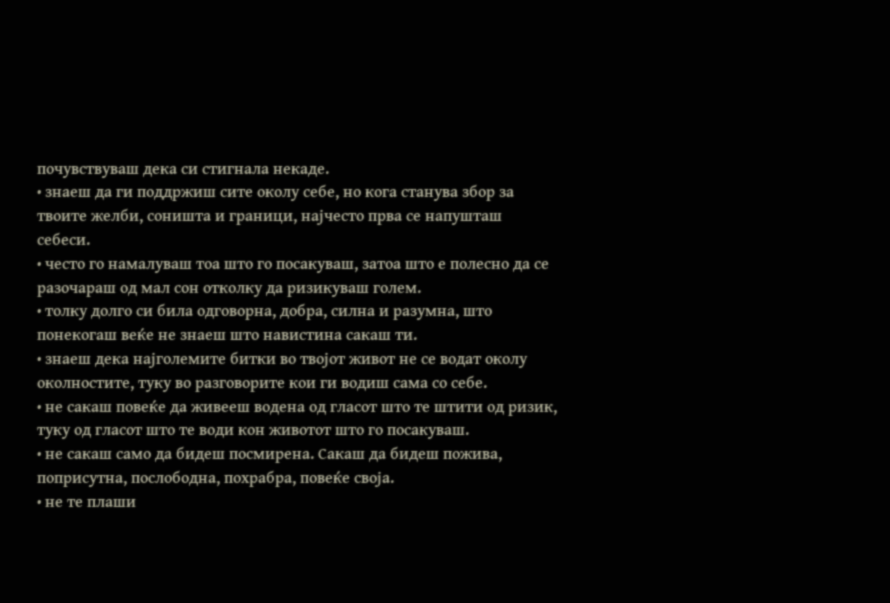почувствуваш дека си стигнала некаде.
• знаеш да ги поддржиш сите околу себе, но кога станува збор за твоите желби, соништа и граници, најчесто прва се напушташ себеси.
• често го намалуваш тоа што го посакуваш, затоа што е полесно да се разочараш од мал сон отколку да ризикуваш голем.
• толку долго си била одговорна, добра, силна и разумна, што понекогаш веќе не знаеш што навистина сакаш ти.
• знаеш дека најголемите битки во твојот живот не се водат околу околностите, туку во разговорите кои ги водиш сама со себе.
• не сакаш повеќе да живееш водена од гласот што те штити од ризик, туку од гласот што те води кон животот што го посакуваш.
• не сакаш само да бидеш посмирена. Сакаш да бидеш пожива, поприсутна, послободна, похрабра, повеќе своја.
• не те плаши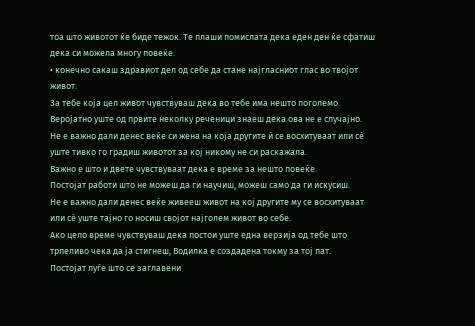тоа што животот ќе биде тежок. Те плаши помислата дека еден ден ќе сфатиш дека си можела многу повеќе.
• конечно сакаш здравиот дел од себе да стане најгласниот глас во твојот живот.
За тебе која цел живот чувствуваш дека во тебе има нешто поголемо.
Веројатно уште од првите неколку реченици знаеш дека ова не е случајно.
Не е важно дали денес веќе си жена на која другите ѝ се восхитуваат или сè уште тивко го градиш животот за кој никому не си раскажала.
Важно е што и двете чувствуваат дека е време за нешто повеќе.
Постојат работи што не можеш да ги научиш, можеш само да ги искусиш.
Не е важно дали денес веќе живееш живот на кој другите му се восхитуваат или сè уште тајно го носиш својот најголем живот во себе.
Ако цело време чувствуваш дека постои уште една верзија од тебе што трпеливо чека да ја стигнеш, Водилка е создадена токму за тој пат.
Постојат луѓе што се заглавени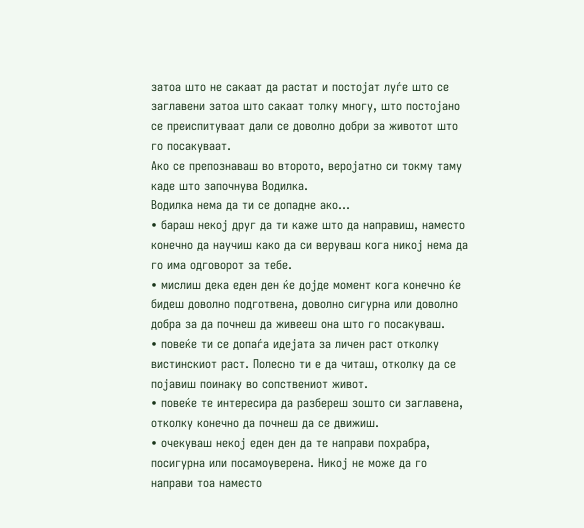затоа што не сакаат да растат и постојат луѓе што се заглавени затоа што сакаат толку многу, што постојано се преиспитуваат дали се доволно добри за животот што го посакуваат.
Ако се препознаваш во второто, веројатно си токму таму каде што започнува Водилка.
Водилка нема да ти се допадне ако…
• бараш некој друг да ти каже што да направиш, наместо конечно да научиш како да си веруваш кога никој нема да го има одговорот за тебе.
• мислиш дека еден ден ќе дојде момент кога конечно ќе бидеш доволно подготвена, доволно сигурна или доволно добра за да почнеш да живееш она што го посакуваш.
• повеќе ти се допаѓа идејата за личен раст отколку вистинскиот раст. Полесно ти е да читаш, отколку да се појавиш поинаку во сопствениот живот.
• повеќе те интересира да разбереш зошто си заглавена, отколку конечно да почнеш да се движиш.
• очекуваш некој еден ден да те направи похрабра, посигурна или посамоуверена. Никој не може да го направи тоа наместо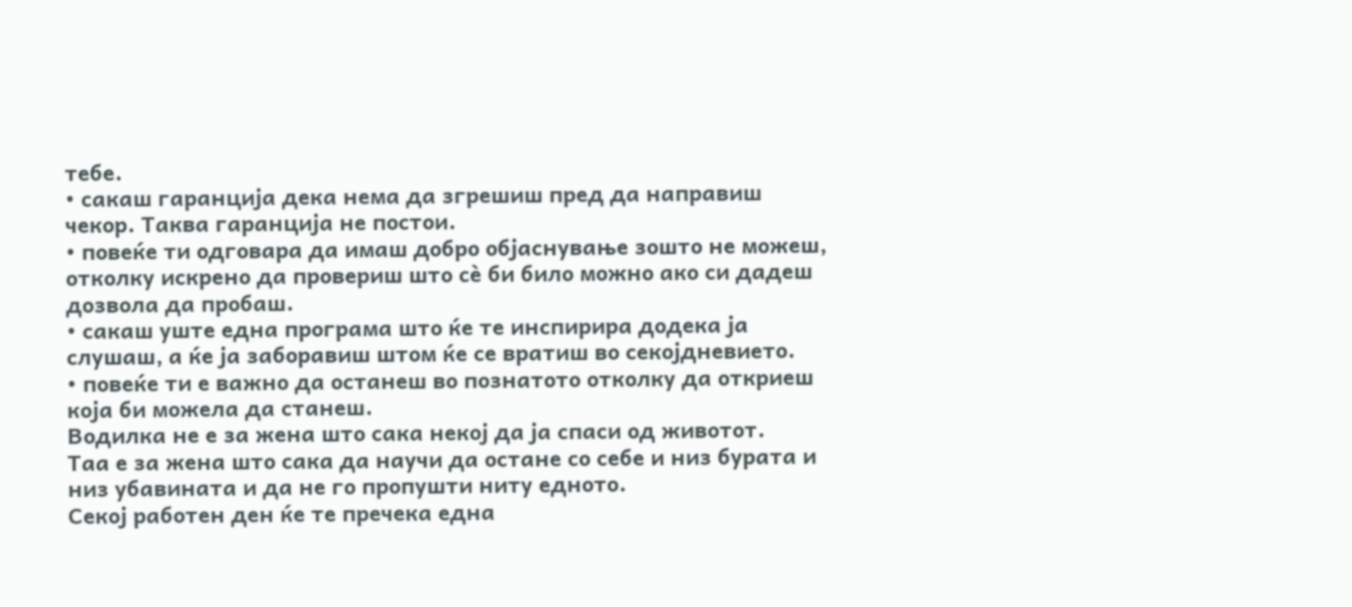тебе.
• сакаш гаранција дека нема да згрешиш пред да направиш чекор. Таква гаранција не постои.
• повеќе ти одговара да имаш добро објаснување зошто не можеш, отколку искрено да провериш што сè би било можно ако си дадеш дозвола да пробаш.
• сакаш уште една програма што ќе те инспирира додека ја слушаш, а ќе ја заборавиш штом ќе се вратиш во секојдневието.
• повеќе ти е важно да останеш во познатото отколку да откриеш која би можела да станеш.
Водилка не е за жена што сака некој да ја спаси од животот.
Таа е за жена што сака да научи да остане со себе и низ бурата и низ убавината и да не го пропушти ниту едното.
Секој работен ден ќе те пречека една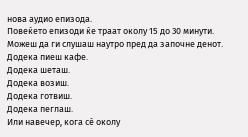нова аудио епизода.
Повеќето епизоди ќе траат околу 15 до 30 минути.
Можеш да ги слушаш наутро пред да започне денот.
Додека пиеш кафе.
Додека шеташ.
Додека возиш.
Додека готвиш.
Додека пеглаш.
Или навечер, кога сè околу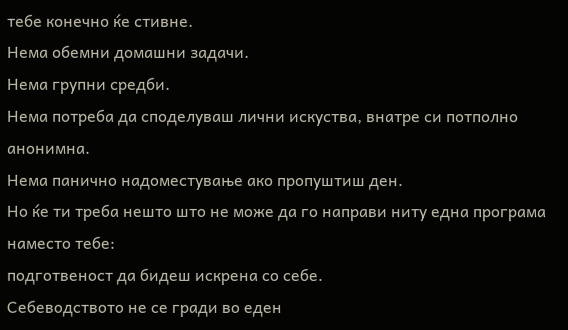тебе конечно ќе стивне.
Нема обемни домашни задачи.
Нема групни средби.
Нема потреба да споделуваш лични искуства, внатре си потполно анонимна.
Нема панично надоместување ако пропуштиш ден.
Но ќе ти треба нешто што не може да го направи ниту една програма наместо тебе:
подготвеност да бидеш искрена со себе.
Себеводството не се гради во еден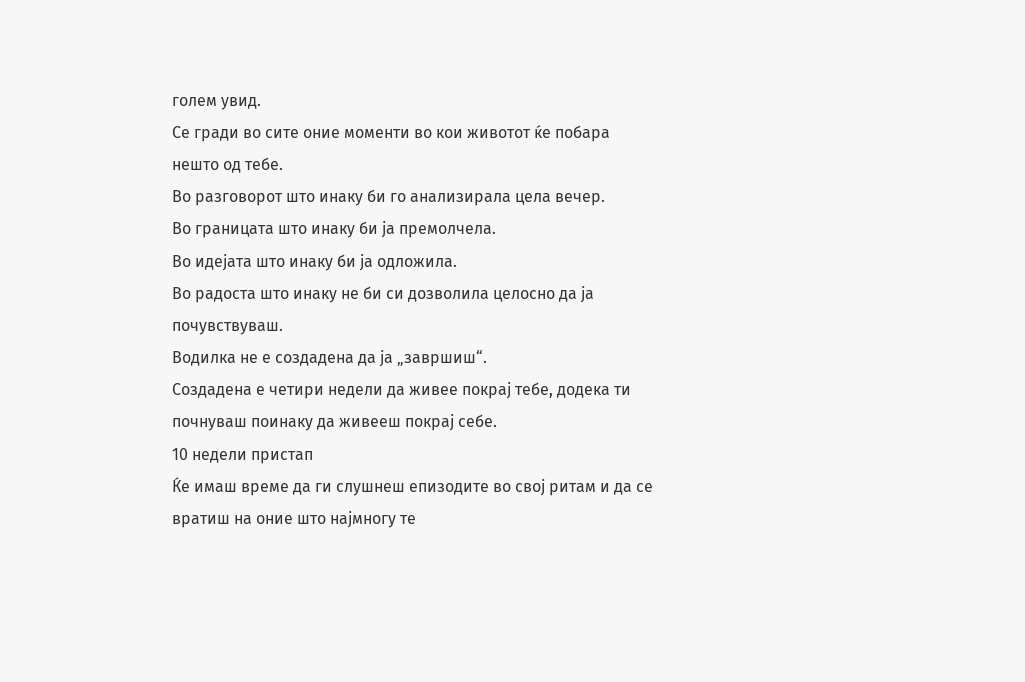голем увид.
Се гради во сите оние моменти во кои животот ќе побара нешто од тебе.
Во разговорот што инаку би го анализирала цела вечер.
Во границата што инаку би ја премолчела.
Во идејата што инаку би ја одложила.
Во радоста што инаку не би си дозволила целосно да ја почувствуваш.
Водилка не е создадена да ја „завршиш“.
Создадена е четири недели да живее покрај тебе, додека ти почнуваш поинаку да живееш покрај себе.
10 недели пристап
Ќе имаш време да ги слушнеш епизодите во свој ритам и да се вратиш на оние што најмногу те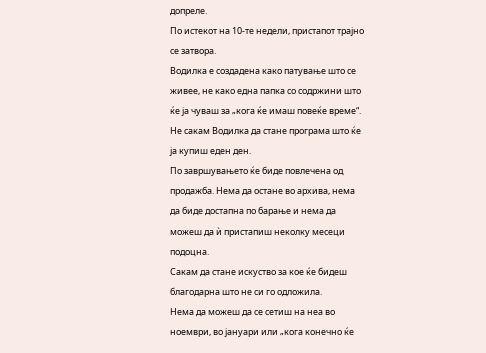допреле.
По истекот на 10-те недели, пристапот трајно се затвора.
Водилка е создадена како патување што се живее, не како една папка со содржини што ќе ја чуваш за „кога ќе имаш повеќе време“.
Не сакам Водилка да стане програма што ќе ја купиш еден ден.
По завршувањето ќе биде повлечена од продажба. Нема да остане во архива, нема да биде достапна по барање и нема да можеш да ѝ пристапиш неколку месеци подоцна.
Сакам да стане искуство за кое ќе бидеш благодарна што не си го одложила.
Нема да можеш да се сетиш на неа во ноември, во јануари или „кога конечно ќе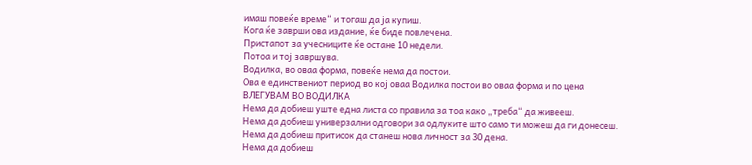имаш повеќе време“ и тогаш да ја купиш.
Кога ќе заврши ова издание, ќе биде повлечена.
Пристапот за учесниците ќе остане 10 недели.
Потоа и тој завршува.
Водилка, во оваа форма, повеќе нема да постои.
Ова е единствениот период во кој оваа Водилка постои во оваа форма и по цена
ВЛЕГУВАМ ВО ВОДИЛКА
Нема да добиеш уште една листа со правила за тоа како „треба“ да живееш.
Нема да добиеш универзални одговори за одлуките што само ти можеш да ги донесеш.
Нема да добиеш притисок да станеш нова личност за 30 дена.
Нема да добиеш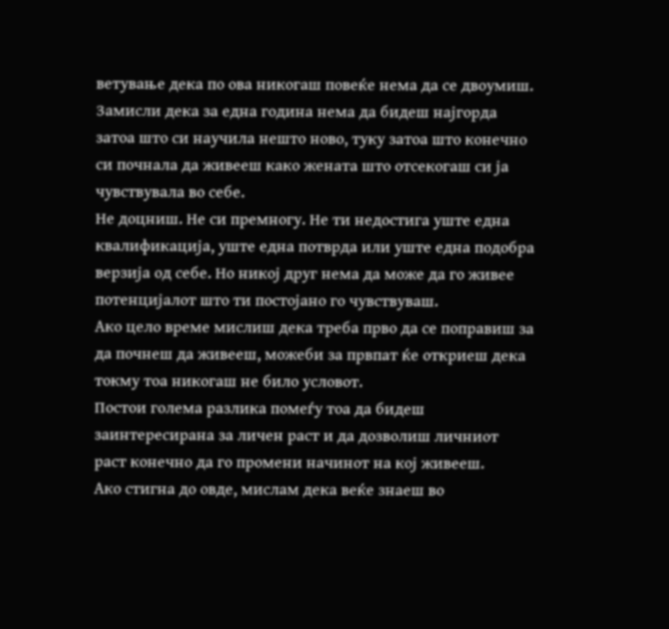ветување дека по ова никогаш повеќе нема да се двоумиш.
Замисли дека за една година нема да бидеш најгорда затоа што си научила нешто ново, туку затоа што конечно си почнала да живееш како жената што отсекогаш си ја чувствувала во себе.
Не доцниш. Не си премногу. Не ти недостига уште една квалификација, уште една потврда или уште една подобра верзија од себе. Но никој друг нема да може да го живее потенцијалот што ти постојано го чувствуваш.
Ако цело време мислиш дека треба прво да се поправиш за да почнеш да живееш, можеби за првпат ќе откриеш дека токму тоа никогаш не било условот.
Постои голема разлика помеѓу тоа да бидеш заинтересирана за личен раст и да дозволиш личниот раст конечно да го промени начинот на кој живееш.
Ако стигна до овде, мислам дека веќе знаеш во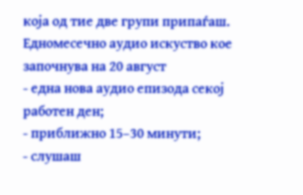која од тие две групи припаѓаш.
Едномесечно аудио искуство кое започнува на 20 август
- една нова аудио епизода секој работен ден;
- приближно 15–30 минути;
- слушаш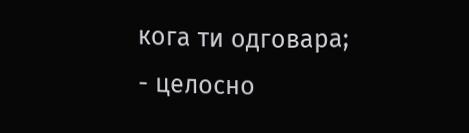кога ти одговара;
- целосно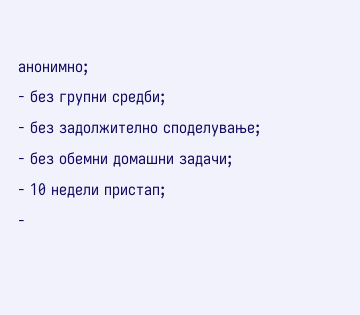анонимно;
- без групни средби;
- без задолжително споделување;
- без обемни домашни задачи;
- 10 недели пристап;
-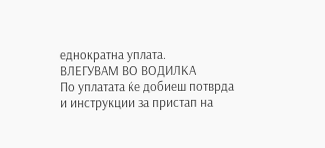еднократна уплата.
ВЛЕГУВАМ ВО ВОДИЛКА
По уплатата ќе добиеш потврда и инструкции за пристап на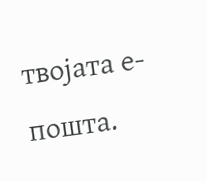твојата е-пошта.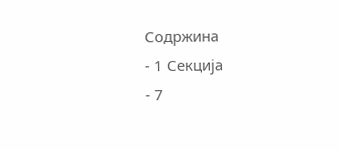Содржина
- 1 Секција
- 7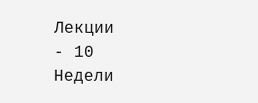Лекции
- 10 Недели